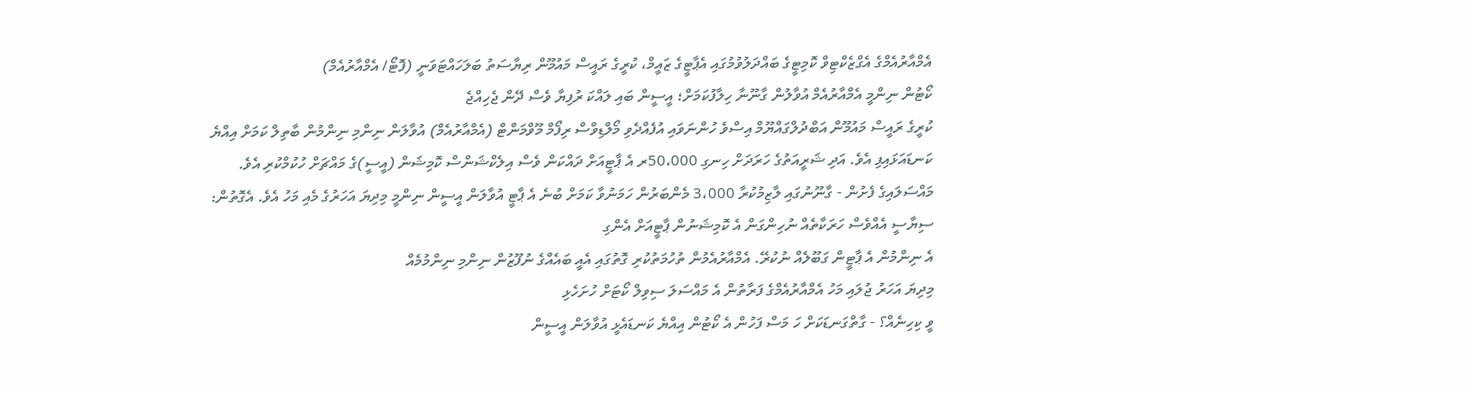އެމްއާރުއެމްގެ އެގްޒެކްޓިވް ކޮމިޓީގެ ބައްދަލުވުމުގައި އެޕާޓީގެ ޒައީމް، ކުރީގެ ރައީސް މައުމޫން ރިޔާސަތު ބަލަހައްޓަވަނީ (ފޮޓޯ/ އެމްއާރުއެމް)
ކޯޓުން ނިންމީ އެމްއާރުއެމް އުވާލުން ގާނޫނާ ހިލާފުކަމަށް؛ އީސީން ބައި ލައްކަ ރުފިޔާ ވެސް ދޭން ޖެހިއްޖެ
ކުރީގެ ރައީސް މައުމޫން އަބްދުލްގައްޔޫމް އިސްވެ ހުންނަވައި އުފެއްދެވި މޯލްޑިވްސް ރިފޯމް މޫވްމަންޓް (އެމްއާރުއެމް) އުވާލަން ނިންމި ނިންމުން ބާތިލް ކަމަށް އިއްޔެ ކަނޑައަޅައިފި އެވެ. އަދި ޝަރީއަތުގެ ހަރަދަށް ހިނގި 50،000ރ އެ ޕާޓީއަށް ދައްކަން ވެސް އިލެކްޝަންސް ކޮމިޝަން (އީސީ)ގެ މައްޗަށް ހުކުމްކުރި އެވެ.
މައްސަލައިގެ ފެށުން - ގާނޫނުގައި ލާޒިމުކުރާ 3،000 މެންބަރުން ހަމަނުވާ ކަމަށް ބުނެ އެ ޕާޓީ އުވާލަން އީސީން ނިންމީ މިދިޔަ އަހަރުގެ މެއި މަހު އެވެ. އެގޮތުން:
ސިޔާސީ އެއްވެސް ހަރަކާތެއް ނުހިންގަން އެ ކޮމިޝަނުން ޕާޓީއަށް އެންގި
އެ ނިންމުން އެ ޕާޓީން ގަބޫލެއް ނުކުރޭ. އެމްއާރުއެމުން ތުހުމަތުކުރި ގޮތުގައި އެއީ ބައެއްގެ ނުފޫޒުން ނިންމި ނިންމުމެއް
މިދިޔަ އަހަރު ޖުލައި މަހު އެމްއާރުއެމްގެ ފަރާތުން އެ މައްސަލަ ސިވިލް ކޯޓަށް ހުށަހެޅި
ވީ ކިހިނެއް؟ - ގާތްގަނޑަކަށް ހަ މަސް ފަހުން އެ ކޯޓުން އިއްޔެ ކަނޑައެޅީ އުވާލަން އީސީން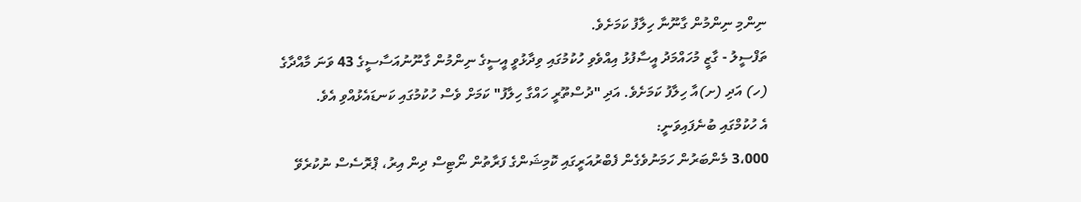ނިންމި ނިންމުން ގާނޫނާ ހިލާފު ކަމަށެވެ.
ތަފްސީލު - ގާޒީ މުހައްމަދު އީސާފުޅު އިއްވެވި ހުކުމުގައި ވިދާޅުވީ އީސީގެ ނިންމުން ގާނޫނުއަސާސީގެ 43 ވަނަ މާއްދާގެ (ހ) އަދި (ށ)އާ ހިލާފު ކަމަށެވެ. އަދި "ދުސްތޫރީ ހައްގާ ހިލާފު" ކަމަށް ވެސް ހުކުމުގައި ކަނޑައެޅުއްވި އެވެ.
އެ ހުކުމްގައި ބުނެފައިވަނީ:
3،000 މެންބަރުން ހަމަނުވެގެން ފެބްރުއަރީގައި ކޮމިޝަންގެ ފަރާތުން ނޯޓިސް ދިން އިރު، ޕްރޮސެސް ނުކުރެވޭ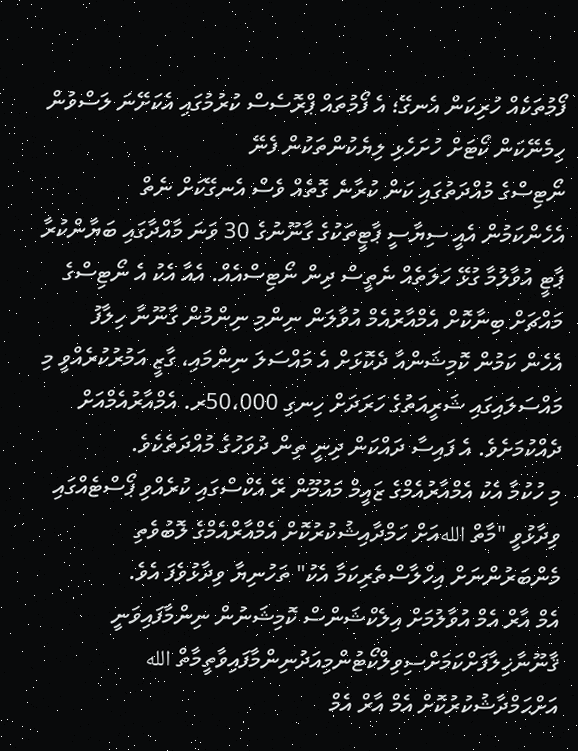ފޯމުތަކެއް ހުރިކަން އެނގޭ؛ އެ ފޯމުތައް ޕްރޮސެސް ކުރުމުގައި އެކަށޭނަ ލަސްވުން ހިމެނޭކަން ކޯޓަށް ހުށަހެޅި ލިޔެކުންތަކުން ފެނޭ
ނޯޓިސްގެ މުއްދަތުގައި ކަން ކުރާނެ ގޮތެއް ވެސް އެނގޭކަށް ނެތް
އެހެންކަމުން އެއީ ސިޔާސީ ޕާޓީތަކުގެ ގާނޫނުގެ 30 ވަނަ މާއްދާގައި ބަޔާންކުރާ ޕާޓީ އުވާލުމާ ގުޅޭ ހަލަތެއް ނެތީސް ދިން ނޯޓިސްއެއް. އެއާ އެކު އެ ނޯޓިސްގެ މައްޗަށް ބިނާކޮށް އެމްއާރުއެމް އުވާލަން ނިންމި ނިންމުން ގާނޫނާ ހިލާފު
އެހެން ކަމުން ކޮމިޝަންއާ ދެކޮޅަށް އެ މައްސަލަ ނިންމައި، ގާޒީ އަމުރުކުރެއްވީ މި މައްސަލައިގައި ޝަރީއަތުގެ ހަރަދަށް ހިނގި 50،000ރ. އެމްއާރުއެމްއަށް ދެއްކުމަށެވެ. އެ ފައިސާ ދައްކަން ދިނީ ތިން ދުވަހުގެ މުއްދަތެކެވެ.
މި ހުކުމާ އެކު އެމްއާރުއެމްގެ ޒައީމް މައުމޫން ރޭ އެކްސްގައި ކުރެއްވި ޕޯސްޓެއްގައި ވިދާޅުވީ "މާތް اللهއަށް ހަމްދާއިޝުކުރުކޮށް އެމްއާރްއެމްގެ ލޮބުވެތި މެންބަރުންނަށް އިހްލާސްތެރިކަމާ އެކު" ތަހުނިޔާ ވިދާޅުވެފަ އެވެ.
އެމް އާރް އެމް އުވާލުމަށް އިލެކްޝަންސް ކޮމިޝަނުން ނިންމާފައިވަނީ ޤާނޫނާޚިލާފަށްކަމަށްސިވިލްކޯޓުންމިއަދުނިންމާފައިވާތީމާތް الله އަށްޙަމްދާޝުކުރުކޮށް އެމް އާރް އެމް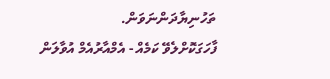ތަހުނިޔާދަންނަވަން.
ފާހަގަކޮށްލެވޭ ކަމެއް - އެމްއާރުއެމް އުވާލަން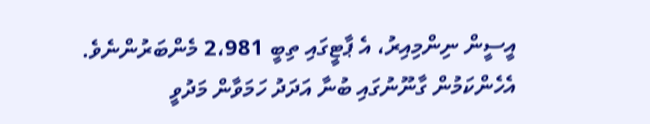އީސީން ނިންމިއިރު، އެ ޕާޓީގައި ތިބީ 2،981 މެންބަރުންނެވެ. އެހެންކަމުން ގާނޫނުގައި ބުނާ އަދަދު ހަމަވާން މަދުވީ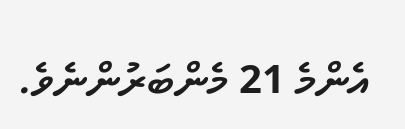އެންމެ 21 މެންބަރުންނެވެ.